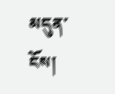མདུན་ངོས།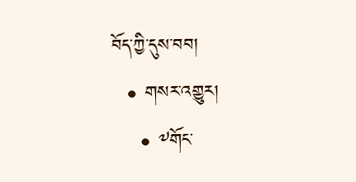བོད་ཀྱི་དུས་བབ།
  • གསར་འགྱུར།
    • ༸གོང་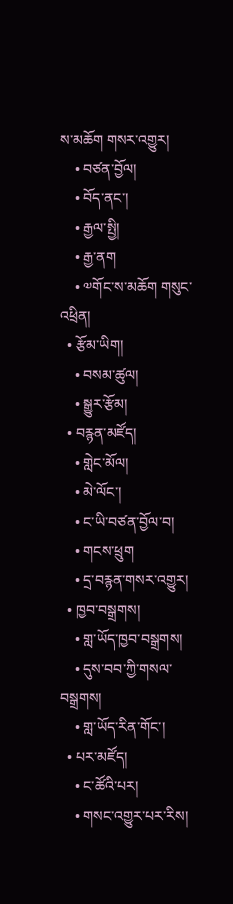ས་མཆོག གསར་འགྱུར།
    • བཙན་བྱོལ།
    • བོད་ནང་།
    • རྒྱལ་སྤྱི།
    • རྒྱ་ནག
    • ༧གོང་ས་མཆོག གསུང་འཕྲིན།
  • རྩོམ་ཡིག།
    • བསམ་ཚུལ།
    • སྒྱུར་རྩོམ།
  • བརྙན་མཛོད།
    • གླེང་མོལ།
    • མེ་ལོང་།
    • ང་ཡི་བཙན་བྱོལ་བ།
    • གངས་ཕྲུག
    • དྲ་བརྙན་གསར་འགྱུར།
  • ཁྱབ་བསྒྲགས།
    • གླ་ཡོད་ཁྱབ་བསྒྲགས།
    • དུས་བབ་ཀྱི་གསལ་བསྒྲགས།
    • གླ་ཡོད་རིན་གོང་།
  • པར་མཛོད།
    • ང་ཚོའི་པར།
    • གསང་འགྱུར་པར་རིས།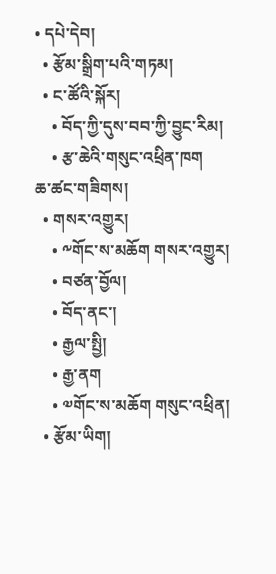• དཔེ་དེབ།
  • རྩོམ་སྒྲིག་པའི་གཏམ།
  • ང་ཚོའི་སྐོར།
    • བོད་ཀྱི་དུས་བབ་ཀྱི་བྱུང་རིམ།
    • རྩ་ཆེའི་གསུང་འཕྲིན་ཁག
ཆ་ཚང་གཟིགས།
  • གསར་འགྱུར།
    • ༸གོང་ས་མཆོག གསར་འགྱུར།
    • བཙན་བྱོལ།
    • བོད་ནང་།
    • རྒྱལ་སྤྱི།
    • རྒྱ་ནག
    • ༧གོང་ས་མཆོག གསུང་འཕྲིན།
  • རྩོམ་ཡིག།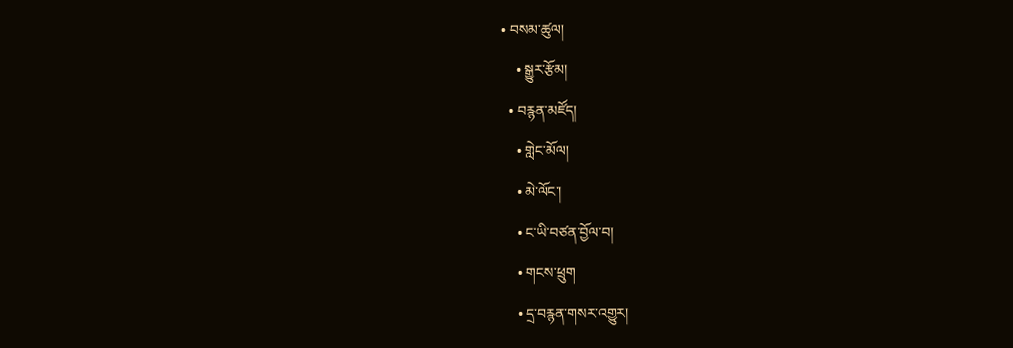• བསམ་ཚུལ།
    • སྒྱུར་རྩོམ།
  • བརྙན་མཛོད།
    • གླེང་མོལ།
    • མེ་ལོང་།
    • ང་ཡི་བཙན་བྱོལ་བ།
    • གངས་ཕྲུག
    • དྲ་བརྙན་གསར་འགྱུར།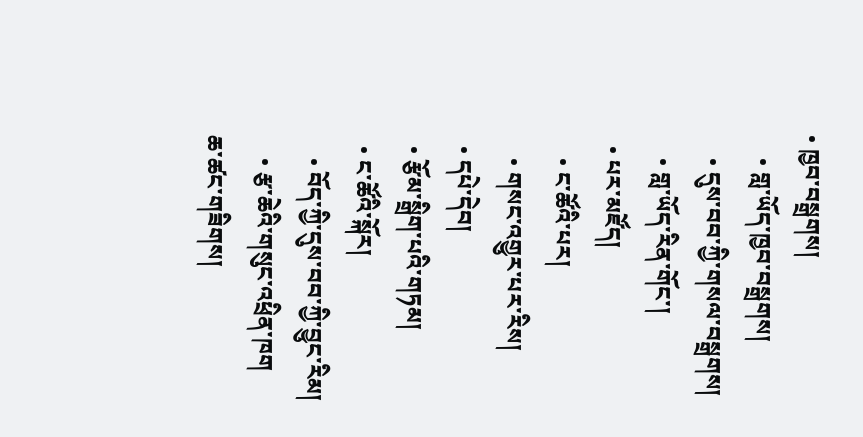• ཁྱབ་བསྒྲགས།
    • གླ་ཡོད་ཁྱབ་བསྒྲགས།
    • དུས་བབ་ཀྱི་གསལ་བསྒྲགས།
    • གླ་ཡོད་རིན་གོང་།
  • པར་མཛོད།
    • ང་ཚོའི་པར།
    • གསང་འགྱུར་པར་རིས།
  • དཔེ་དེབ།
  • རྩོམ་སྒྲིག་པའི་གཏམ།
  • ང་ཚོའི་སྐོར།
    • བོད་ཀྱི་དུས་བབ་ཀྱི་བྱུང་རིམ།
    • རྩ་ཆེའི་གསུང་འཕྲིན་ཁག
ཆ་ཚང་གཟིགས།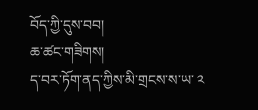བོད་ཀྱི་དུས་བབ།
ཆ་ཚང་གཟིགས།
ད་བར་ཏོག་ནད་ཀྱིས་མི་གྲངས་ས་ཡ་ ༢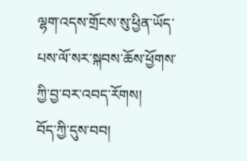ལྷག་འདས་གྲོངས་སུ་ཕྱིན་ཡོད་པས་ལོ་སར་སྐབས་ཆོས་ཕྱོགས་ཀྱི་བྱ་བར་འབད་རོགས།
བོད་ཀྱི་དུས་བབ།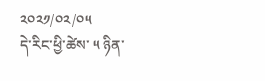༢༠༢༡/༠༢/༠༥
དེ་རིང་ཕྱི་ཚེས་ ༥ ཉིན་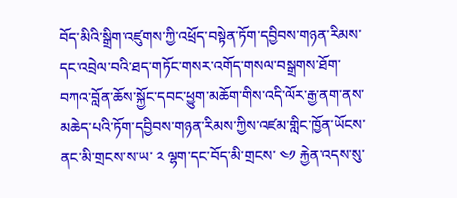བོད་མིའི་སྒྲིག་འཛུགས་ཀྱི་འཕྲོད་བསྟེན་ཏོག་དབྱིབས་གཉན་རིམས་དང་འབྲེལ་བའི་ཐད་གཏོང་གསར་འགོད་གསལ་བསྒྲགས་ཐོག་བཀའ་བློན་ཆོས་སྐྱོང་དབང་ཕྱུག་མཆོག་གིས་འདི་ལོར་རྒྱ་ནག་ནས་མཆེད་པའི་ཏོག་དབྱིབས་གཉན་རིམས་ཀྱིས་འཛམ་གླིང་ཁྱོན་ཡོངས་ནང་མི་གྲངས་ས་ཡ་ ༢ ལྷག་དང་བོད་མི་གྲངས་ ༤༡ རྐྱེན་འདས་སུ་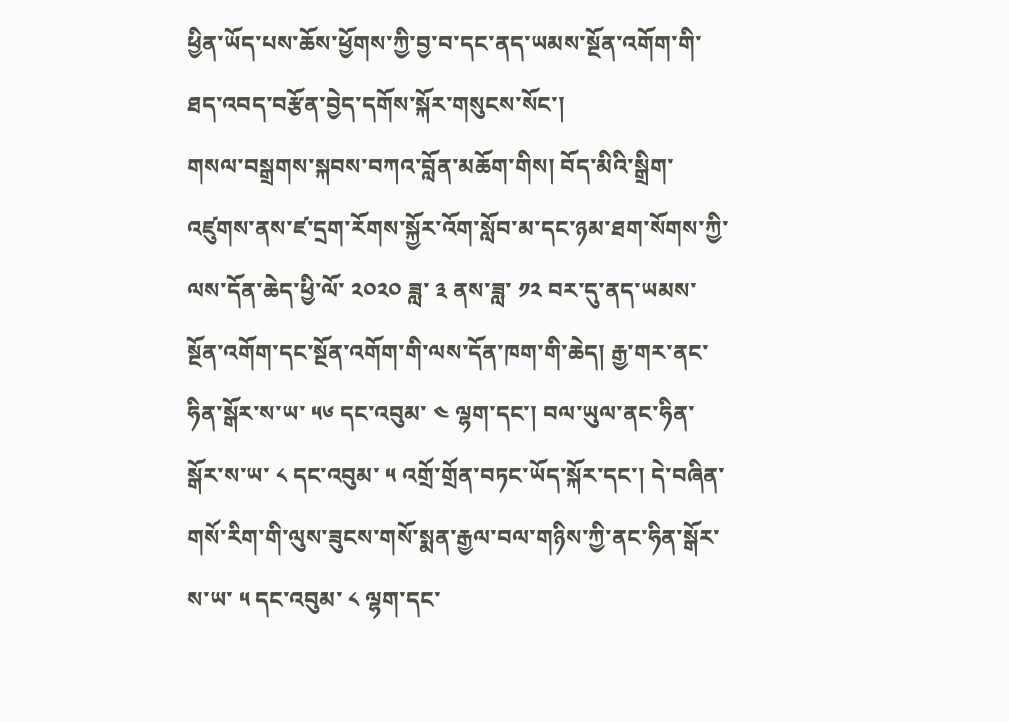ཕྱིན་ཡོད་པས་ཆོས་ཕྱོགས་ཀྱི་བྱ་བ་དང་ནད་ཡམས་སྔོན་འགོག་གི་ཐད་འབད་བརྩོན་བྱེད་དགོས་སྐོར་གསུངས་སོང་།
གསལ་བསྒྲགས་སྐབས་བཀའ་བློན་མཆོག་གིས། བོད་མིའི་སྒྲིག་འཛུགས་ནས་ཛ་དྲག་རོགས་སྐྱོར་འོག་སློབ་མ་དང་ཉམ་ཐག་སོགས་ཀྱི་ལས་དོན་ཆེད་ཕྱི་ལོ་ ༢༠༢༠ ཟླ་ ༣ ནས་ཟླ་ ༡༢ བར་དུ་ནད་ཡམས་སྔོན་འགོག་དང་སྔོན་འགོག་གི་ལས་དོན་ཁག་གི་ཆེད། རྒྱ་གར་ནང་ཧིན་སྒོར་ས་ཡ་ ༥༦ དང་འབུམ་ ༤ ལྷག་དང་། བལ་ཡུལ་ནང་ཧིན་སྒོར་ས་ཡ་ ༨ དང་འབུམ་ ༥ འགྲོ་གྲོན་བཏང་ཡོད་སྐོར་དང་། དེ་བཞིན་གསོ་རིག་གི་ལུས་ཟུངས་གསོ་སྨན་རྒྱལ་བལ་གཉིས་ཀྱི་ནང་ཧིན་སྒོར་ས་ཡ་ ༥ དང་འབུམ་ ༨ ལྷག་དང་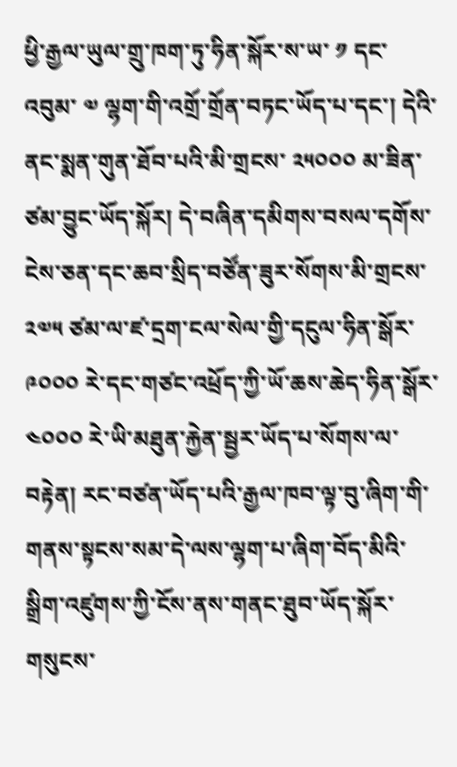ཕྱི་རྒྱལ་ཡུལ་གྲུ་ཁག་ཏུ་ཧིན་སྐོར་ས་ཡ་ ༡ དང་འབུམ་ ༧ ལྷག་གི་འགྲོ་གྲོན་བཏང་ཡོད་པ་དང་། དེའི་ནང་སྨན་གུན་ཐོབ་པའི་མི་གྲངས་ ༢༥༠༠༠ མ་ཟིན་ཙམ་བྱུང་ཡོད་སྐོར། དེ་བཞིན་དམིགས་བསལ་དགོས་ངེས་ཅན་དང་ཆབ་སྲིད་བཙོན་ཟུར་སོགས་མི་གྲངས་ ༢༧༥ ཙམ་ལ་ཛ་དྲག་ངལ་སེལ་གྱི་དངུལ་ཧིན་སྒོར་ ༩༠༠༠ རེ་དང་གཙང་འཕྲོད་ཀྱི་ཡོ་ཆས་ཆེད་ཧིན་སྒོར་ ༤༠༠༠ རེ་ཡི་མཐུན་རྐྱེན་སྦྱར་ཡོད་པ་སོགས་ལ་བརྟེན། རང་བཙན་ཡོད་པའི་རྒྱལ་ཁབ་ལྟ་བུ་ཞིག་གི་གནས་སྟངས་སམ་དེ་ལས་ལྷག་པ་ཞིག་བོད་མིའི་སྒྲིག་འཛུགས་ཀྱི་ངོས་ནས་གནང་ཐུབ་ཡོད་སྐོར་གསུངས་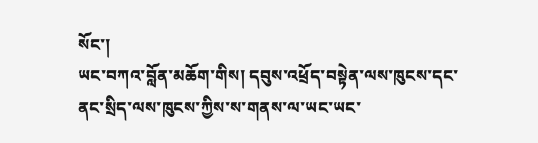སོང་།
ཡང་བཀའ་བློན་མཆོག་གིས། དབུས་འཕྲོད་བསྟེན་ལས་ཁུངས་དང་ནང་སྲིད་ལས་ཁུངས་ཀྱིས་ས་གནས་ལ་ཡང་ཡང་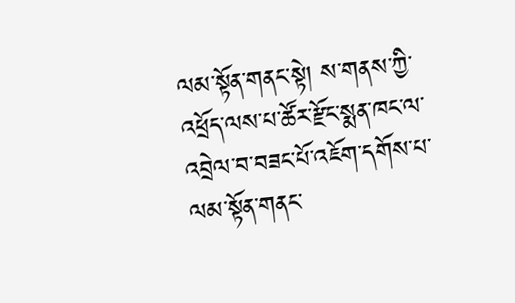ལམ་སྟོན་གནང་སྟེ། ས་གནས་ཀྱི་འཕྲོད་ལས་པ་ཚོར་རྫོང་སྨན་ཁང་ལ་འབྲེལ་བ་བཟང་པོ་འཇོག་དགོས་པ་ལམ་སྟོན་གནང་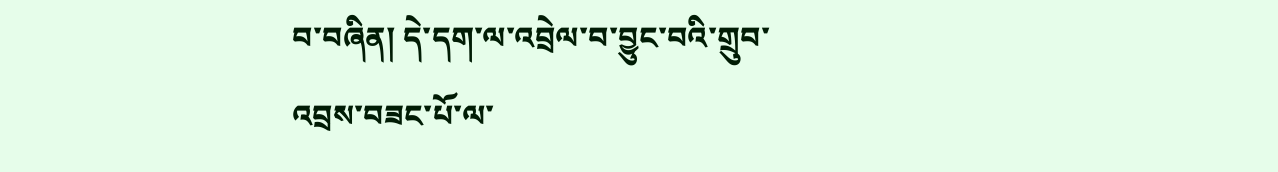བ་བཞིན། དེ་དག་ལ་འབྲེལ་བ་བྱུང་བའི་གྲུབ་འབྲས་བཟང་པོ་ལ་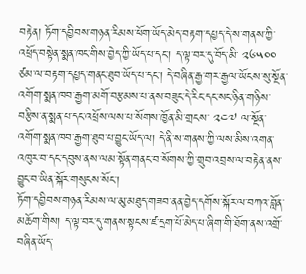བརྟེན། ཏོག་དབྱིབས་གཉན་རིམས་ཕོག་ཡོད་མེད་བརྟག་དཔྱད་དེ་ས་གནས་ཀྱི་འཕྲོད་བསྟེན་སྨན་ཁང་གིས་བྱེད་ཀྱི་ཡོད་པ་དང་། ད་ལྟ་བར་དུ་བོད་མི་ ༢༦༥༠༠ ཙམ་ལ་བརྟག་དཔྱད་གནང་ཐུབ་ཡོད་པ་དང་། དེ་བཞིན་རྒྱ་གར་རྒྱལ་ཡོངས་སུ་སྔོན་འགོག་སྨན་ཁབ་རྒྱག་མགོ་བརྩམས་པ་ནས་བཟུང་དེ་རིང་དང་སང་ཉིན་གཉིས་བརྩིས་ན་སྨན་པ་དང་འཕྲོས་ལས་པ་སོགས་ཁྱོན་མི་གྲངས་ ༢༤༧ ལ་སྔོན་འགོག་སྨན་ཁབ་རྒྱག་ཐུབ་པ་བྱུང་ཡོད་ལ། དེ་ནི་ས་གནས་ཀྱི་ལས་མིས་འགན་འཁུར་བ་དང་དབུས་ནས་ལམ་སྟོན་གནང་བ་སོགས་ཀྱི་གྲུབ་འབྲས་ལ་བརྟེན་ནས་བྱུང་བ་ཡིན་སྐོར་གསུངས་སོང་།
ཏོག་དབྱིབས་གཉན་རིམས་ལ་མུ་མཐུད་གཟབ་ནན་བྱེད་དགོས་སྐོར་ལ་བཀའ་བློན་མཆོག་གིས། ད་ལྟ་བར་དུ་གནས་སྟངས་ཛ་དྲག་པོ་མེད་པ་ཞིག་གི་ཐོག་ནས་འགྲོ་བཞིན་ཡོད་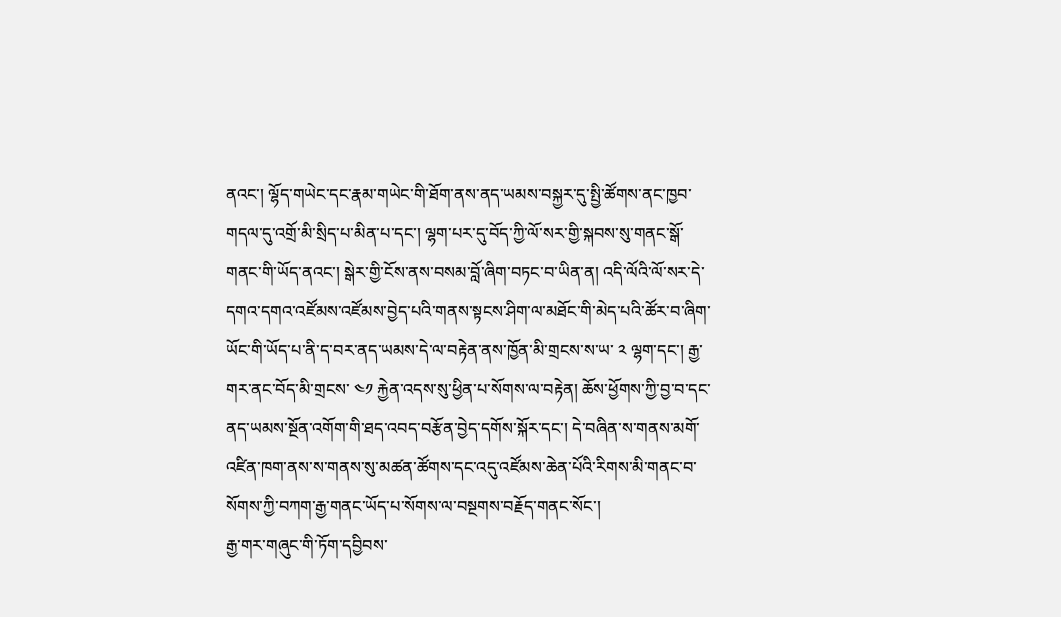ནའང་། ལྷོད་གཡེང་དང་རྣམ་གཡེང་གི་ཐོག་ནས་ནད་ཡམས་བསྐྱར་དུ་སྤྱི་ཚོགས་ནང་ཁྱབ་གདལ་དུ་འགྲོ་མི་སྲིད་པ་མིན་པ་དང་། ལྷག་པར་དུ་བོད་ཀྱི་ལོ་སར་གྱི་སྐབས་སུ་གནང་སྒོ་གནང་གི་ཡོད་ནའང་། སྒེར་གྱི་ངོས་ནས་བསམ་བློ་ཞིག་བཏང་བ་ཡིན་ན། འདི་ལོའི་ལོ་སར་དེ་དགའ་དགའ་འཛོམས་འཛོམས་བྱེད་པའི་གནས་སྟངས་ཤིག་ལ་མཐོང་གི་མེད་པའི་ཚོར་བ་ཞིག་ཡོང་གི་ཡོད་པ་ནི་ད་བར་ནད་ཡམས་དེ་ལ་བརྟེན་ནས་ཁྱོན་མི་གྲངས་ས་ཡ་ ༢ ལྷག་དང་། རྒྱ་གར་ནང་བོད་མི་གྲངས་ ༤༡ རྐྱེན་འདས་སུ་ཕྱིན་པ་སོགས་ལ་བརྟེན། ཆོས་ཕྱོགས་ཀྱི་བྱ་བ་དང་ནད་ཡམས་སྔོན་འགོག་གི་ཐད་འབད་བརྩོན་བྱེད་དགོས་སྐོར་དང་། དེ་བཞིན་ས་གནས་མགོ་འཛིན་ཁག་ནས་ས་གནས་སུ་མཚན་ཚོགས་དང་འདུ་འཛོམས་ཆེན་པོའི་རིགས་མི་གནང་བ་སོགས་ཀྱི་བཀག་རྒྱ་གནང་ཡོད་པ་སོགས་ལ་བསྔགས་བརྗོད་གནང་སོང་།
རྒྱ་གར་གཞུང་གི་ཏོག་དབྱིབས་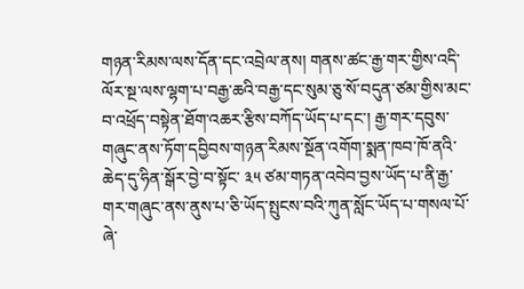གཉན་རིམས་ལས་དོན་དང་འབྲེལ་ནས། གནས་ཚང་རྒྱ་གར་གྱིས་འདི་ལོར་སྔ་ལས་ལྷག་པ་བརྒྱ་ཆའི་བརྒྱ་དང་སུམ་ཅུ་སོ་བདུན་ཙམ་གྱིས་མང་བ་འཕྲོད་བསྟེན་ཐོག་འཆར་རྩིས་བཀོད་ཡོད་པ་དང་། རྒྱ་གར་དབུས་གཞུང་ནས་ཏོག་དབྱིབས་གཉན་རིམས་སྔོན་འགོག་སྨན་ཁབ་ཁོ་ནའི་ཆེད་དུ་ཧིན་སྒོར་བྱེ་བ་སྟོང་ ༣༥ ཙམ་གཏན་འབེབ་བྱས་ཡོད་པ་ནི་རྒྱ་གར་གཞུང་ནས་ནུས་པ་ཅི་ཡོད་སྤུངས་བའི་ཀུན་སློང་ཡོད་པ་གསལ་པོ་ཞེ་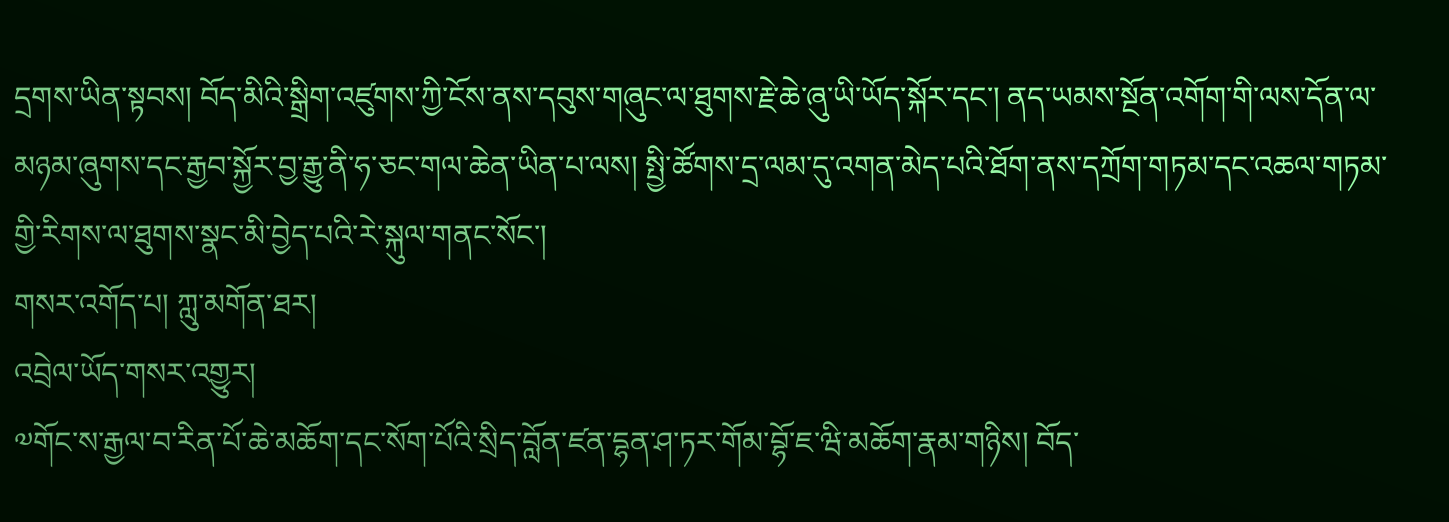དྲགས་ཡིན་སྟབས། བོད་མིའི་སྒྲིག་འཛུགས་ཀྱི་ངོས་ནས་དབུས་གཞུང་ལ་ཐུགས་རྗེ་ཆེ་ཞུ་ཡི་ཡོད་སྐོར་དང་། ནད་ཡམས་སྔོན་འགོག་གི་ལས་དོན་ལ་མཉམ་ཞུགས་དང་རྒྱབ་སྐྱོར་བྱ་རྒྱུ་ནི་ཧ་ཅང་གལ་ཆེན་ཡིན་པ་ལས། སྤྱི་ཚོགས་དྲ་ལམ་དུ་འགན་མེད་པའི་ཐོག་ནས་དཀྲོག་གཏམ་དང་འཆལ་གཏམ་གྱི་རིགས་ལ་ཐུགས་སྣང་མི་བྱེད་པའི་རེ་སྐུལ་གནང་སོང་།
གསར་འགོད་པ། ཀླུ་མགོན་ཐར།
འབྲེལ་ཡོད་གསར་འགྱུར།
༧གོང་ས་རྒྱལ་བ་རིན་པོ་ཆེ་མཆོག་དང་སོག་པོའི་སྲིད་བློན་ཛན་དྷན་ཤ་ཏར་གོམ་བྷོ་ཇ་ཝི་མཆོག་རྣམ་གཉིས། བོད་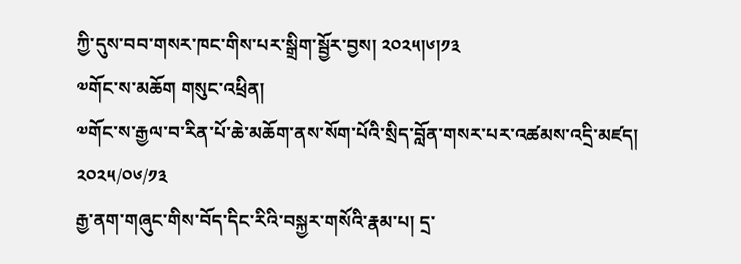ཀྱི་དུས་བབ་གསར་ཁང་གིས་པར་སྒྲིག་སྦྱོར་བྱས། ༢༠༢༥།༦།༡༣
༧གོང་ས་མཆོག གསུང་འཕྲིན།
༧གོང་ས་རྒྱལ་བ་རིན་པོ་ཆེ་མཆོག་ནས་སོག་པོའི་སྲིད་བློན་གསར་པར་འཚམས་འདྲི་མཛད།
༢༠༢༥/༠༦/༡༣
རྒྱ་ནག་གཞུང་གིས་བོད་དིང་རིའི་བསྐྱར་གསོའི་རྣམ་པ། དྲ་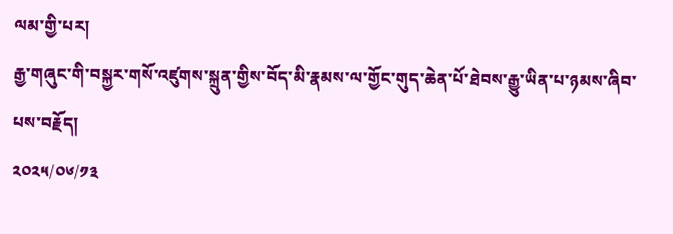ལམ་གྱི་པར།
རྒྱ་གཞུང་གི་བསྐྱར་གསོ་འཛུགས་སྐྲུན་གྱིས་བོད་མི་རྣམས་ལ་གྱོང་གུད་ཆེན་པོ་ཐེབས་རྒྱུ་ཡིན་པ་ཉམས་ཞིབ་པས་བརྗོད།
༢༠༢༥/༠༦/༡༣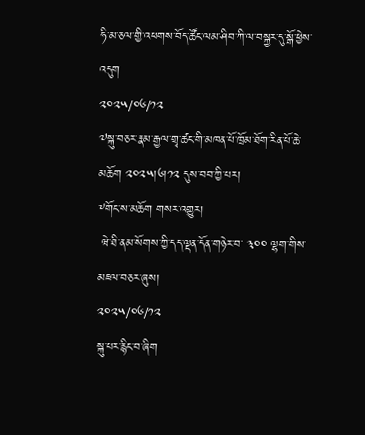ཧི་མ་ཅལ་གྱི་འཕགས་བོད་ཚོང་ལམ་ཤིབ་ཀི་ལ་བསྐྱར་དུ་སྒོ་ཕྱེས་འདུག
༢༠༢༥/༠༦/༡༢
༧སྐུ་བཅར་རྣམ་རྒྱལ་གྲྭ་ཚང་གི་མཁན་པོ་ཁྲོམ་ཐོག་རིན་པོ་ཆེ་མཆོག ༢༠༢༥།༦།༡༢ དུས་བབ་ཀྱི་པར།
༸གོང་ས་མཆོག གསར་འགྱུར།
 ཝེ་ཐི་ནམ་སོགས་ཀྱི་དད་ལྡན་དོན་གཉེར་བ་ ༣༠༠ ལྷག་གིས་མཇལ་བཅར་ཞུས།
༢༠༢༥/༠༦/༡༢
སྐུ་པར་རྙིང་བ་ཞིག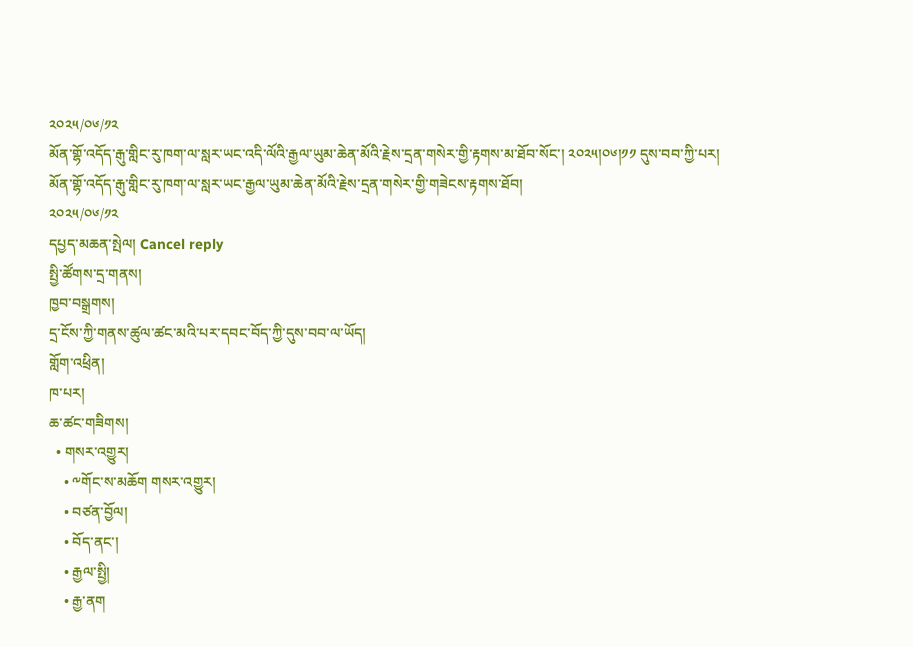༢༠༢༥/༠༦/༡༢
མོན་གྷོ་འདོད་རྒུ་གླིང་རུ་ཁག་ལ་སླར་ཡང་འདི་ལོའི་རྒྱལ་ཡུམ་ཆེན་མོའི་རྗེས་དྲན་གསེར་གྱི་རྟགས་མ་ཐོབ་སོང་། ༢༠༢༥།༠༦།༡༡ དུས་བབ་ཀྱི་པར།
མོན་གྷོ་འདོད་རྒུ་གླིང་རུ་ཁག་ལ་སླར་ཡང་རྒྱལ་ཡུམ་ཆེན་མོའི་རྗེས་དྲན་གསེར་གྱི་གཟེངས་རྟགས་ཐོབ།
༢༠༢༥/༠༦/༡༢
དཔྱད་མཆན་སྤེལ། Cancel reply
སྤྱི་ཚོགས་དྲ་གནས།
ཁྱབ་བསྒྲགས།
དྲ་ངོས་ཀྱི་གནས་ཚུལ་ཚང་མའི་པར་དབང་བོད་ཀྱི་དུས་བབ་ལ་ཡོད།
གློག་འཕྲིན།
ཁ་པར།
ཆ་ཚང་གཟིགས།
  • གསར་འགྱུར།
    • ༸གོང་ས་མཆོག གསར་འགྱུར།
    • བཙན་བྱོལ།
    • བོད་ནང་།
    • རྒྱལ་སྤྱི།
    • རྒྱ་ནག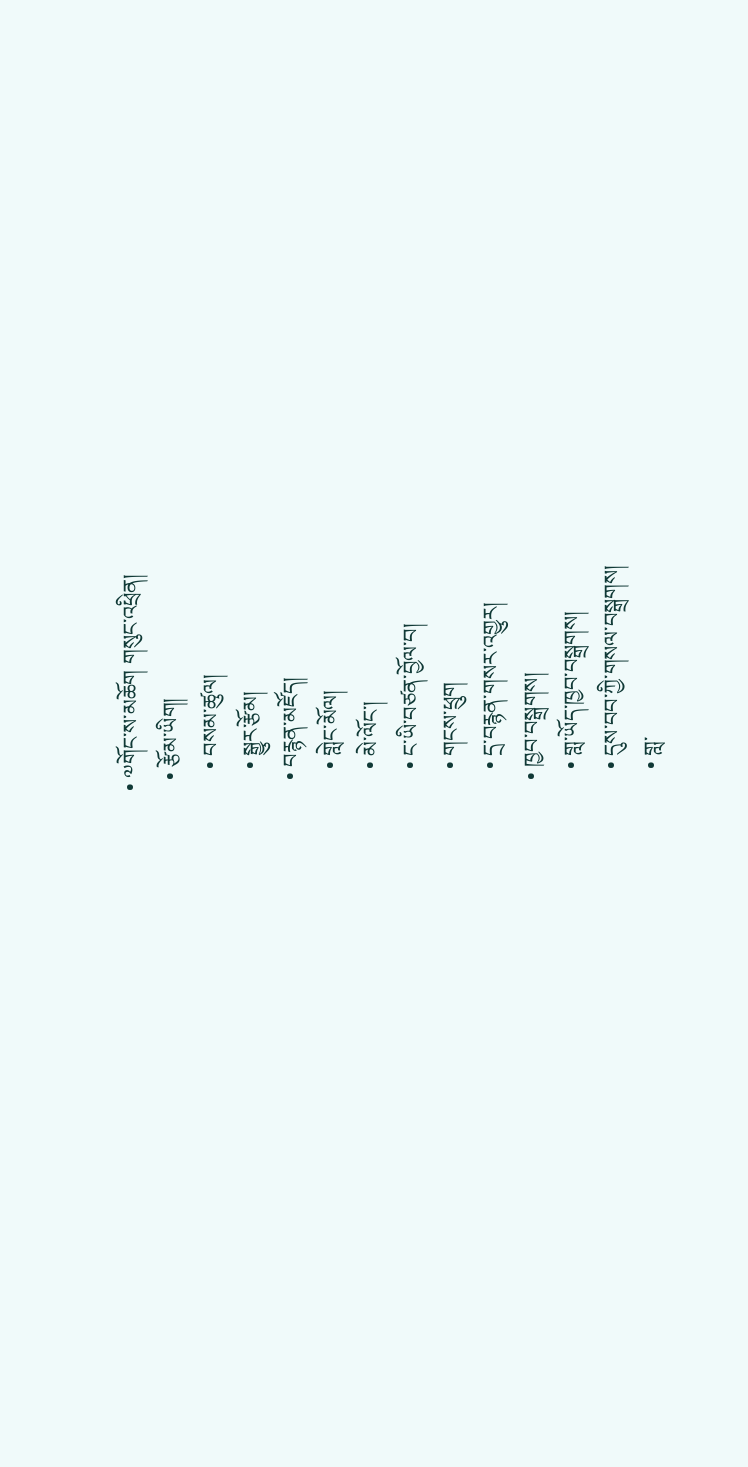• ༧གོང་ས་མཆོག གསུང་འཕྲིན།
  • རྩོམ་ཡིག།
    • བསམ་ཚུལ།
    • སྒྱུར་རྩོམ།
  • བརྙན་མཛོད།
    • གླེང་མོལ།
    • མེ་ལོང་།
    • ང་ཡི་བཙན་བྱོལ་བ།
    • གངས་ཕྲུག
    • དྲ་བརྙན་གསར་འགྱུར།
  • ཁྱབ་བསྒྲགས།
    • གླ་ཡོད་ཁྱབ་བསྒྲགས།
    • དུས་བབ་ཀྱི་གསལ་བསྒྲགས།
    • གླ་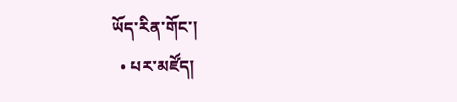ཡོད་རིན་གོང་།
  • པར་མཛོད།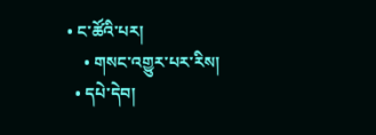• ང་ཚོའི་པར།
    • གསང་འགྱུར་པར་རིས།
  • དཔེ་དེབ།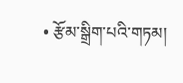• རྩོམ་སྒྲིག་པའི་གཏམ།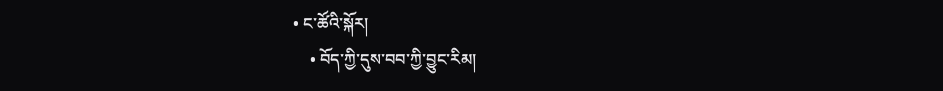• ང་ཚོའི་སྐོར།
    • བོད་ཀྱི་དུས་བབ་ཀྱི་བྱུང་རིམ།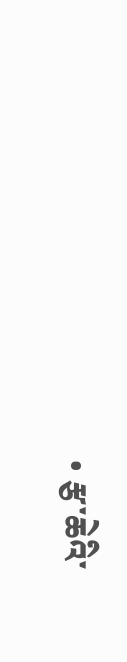• རྩ་ཆེའི་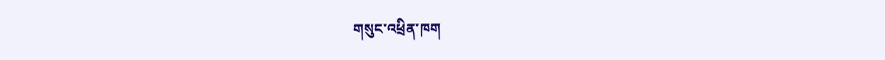གསུང་འཕྲིན་ཁག